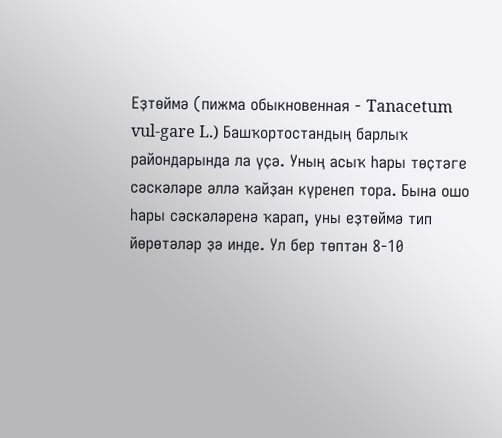Еҙтөймә (пижма обыкновенная - Tanacetum vul-gare L.) Башҡортостандың барлыҡ райондарында ла үҫә. Уның асыҡ һары төҫтәге сәскәләре әллә ҡайҙан күренеп тора. Бына ошо һары сәскәләренә ҡарап, уны еҙтөймә тип йөрөтәләр ҙә инде. Ул бер төптән 8-10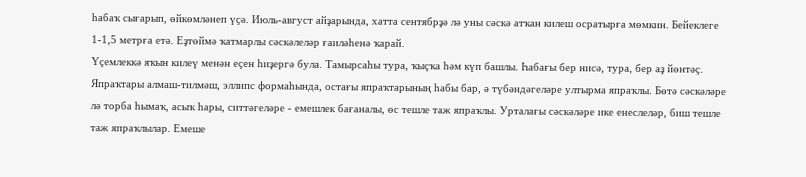һабаҡ сығарып, өйкөмләнеп үҫә. Июль-август айҙарында, хатта сентябрҙә лә уны сәскә атҡан килеш осратырға мөмкин. Бейеклеге 1-1,5 метрға етә. Еҙтөймә ҡатмарлы сәскәлеләр ғаиләһенә ҡарай.
Үҫемлеккә яҡын килеү менән еҫен һиҙергә була. Тамырсаһы тура, ҡыҫҡа һәм күп башлы. Һабағы бер нисә, тура, бер аҙ йөнтәҫ. Япраҡтары алмаш-тилмәш, эллипс формаһында, остағы япраҡтарының һабы бар, ә түбәндәгеләре ултырма япраҡлы. Бөтә сәскәләре лә торба һымаҡ, асыҡ һары, ситтәгеләре - емешлек бағаналы, өс тешле таж япраҡлы. Урталағы сәскәләре ике енеслеләр, биш тешле таж япраҡлылар. Емеше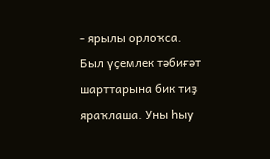- ярылы орлоҡса.
Был үҫемлек тәбиғәт шарттарына бик тиҙ яраҡлаша. Уны һыу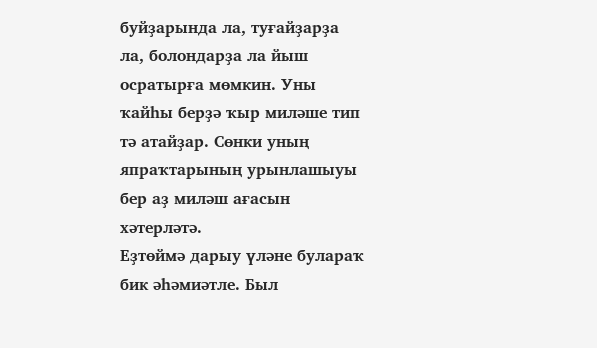буйҙарында ла, туғайҙарҙа ла, болондарҙа ла йыш осратырға мөмкин. Уны ҡайһы берҙә ҡыр миләше тип тә атайҙар. Сөнки уның япраҡтарының урынлашыуы бер аҙ миләш ағасын хәтерләтә.
Еҙтөймә дарыу үләне булараҡ бик әһәмиәтле. Был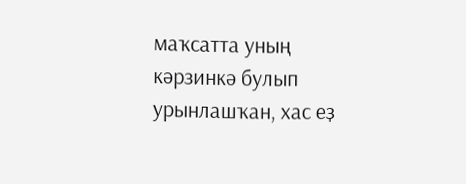маҡсатта уның кәрзинкә булып урынлашҡан, хас еҙ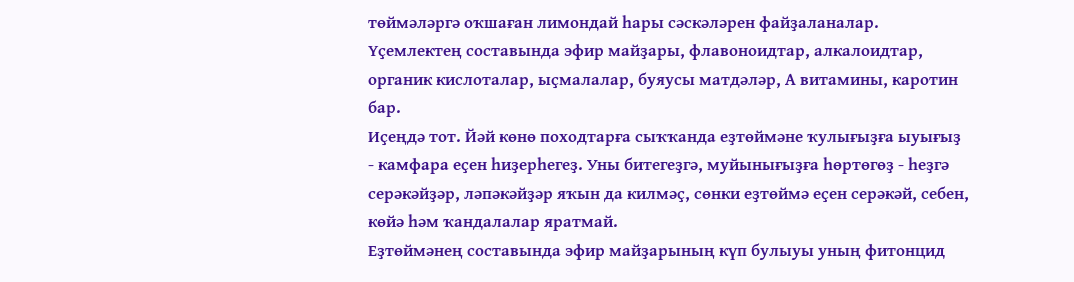төймәләргә оҡшаған лимондай һары сәскәләрен файҙаланалар. Үҫемлектең составында эфир майҙары, флавоноидтар, алкалоидтар, органик кислоталар, ыҫмалалар, буяусы матдәләр, А витамины, каротин бар.
Иҫеңдә тот. Йәй көнө походтарға сыҡҡанда еҙтөймәне ҡулығыҙға ыуығыҙ - камфара еҫен һиҙерһегеҙ. Уны битегеҙгә, муйынығыҙға һөртөгөҙ - һеҙгә серәкәйҙәр, ләпәкәйҙәр яҡын да килмәҫ, сөнки еҙтөймә еҫен серәкәй, себен, көйә һәм ҡандалалар яратмай.
Еҙтөймәнең составында эфир майҙарының күп булыуы уның фитонцид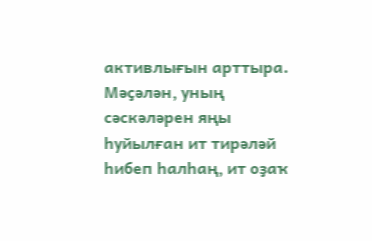активлығын арттыра. Мәҫәлән, уның сәскәләрен яңы һуйылған ит тирәләй һибеп һалһаң, ит оҙаҡ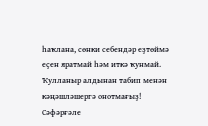һаҡлана, сөнки себендәр еҙтөймә еҫен яратмай һәм иткә ҡунмай.
Ҡулланыр алдынан табип менән кәңәшләшергә онотмағыҙ!
Сәфәрғәле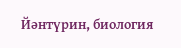Йәнтүрин, биология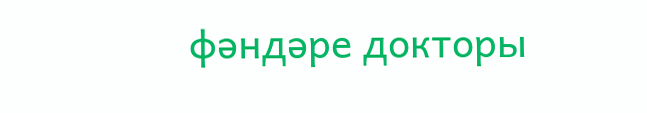фәндәре докторы